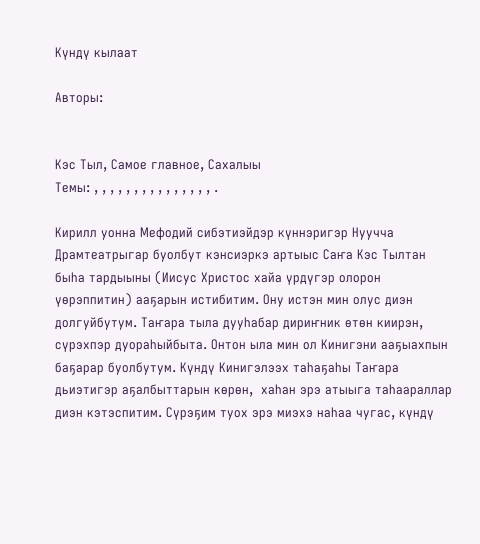Күндү кылаат

Авторы:


Кэс Тыл, Самое главное, Сахалыы
Темы: , , , , , , , , , , , , , , , .

Кирилл уонна Мефодий сибэтиэйдэр күннэригэр Нуучча Драмтеатрыгар буолбут кэнсиэркэ артыыс Саҥа Кэс Тылтан быһа тардыыны (Иисус Христос хайа үрдүгэр олорон үөрэппитин) ааҕарын истибитим. Ону истэн мин олус диэн долгуйбутум. Таҥара тыла дууһабар дириҥник өтөн киирэн, сүрэхпэр дуораһыйбыта. Онтон ыла мин ол Кинигэни ааҕыахпын баҕарар буолбутум. Күндү Кинигэлээх таһаҕаһы Таҥара дьиэтигэр аҕалбыттарын көрөн,  хаһан эрэ атыыга таһаараллар диэн кэтэспитим. Сүрэҕим туох эрэ миэхэ наһаа чугас, күндү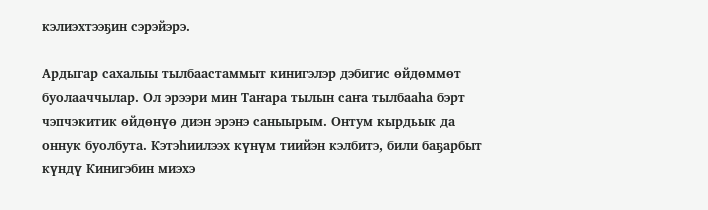кэлиэхтээҕин сэрэйэрэ.

Ардыгар сахалыы тылбаастаммыт кинигэлэр дэбигис өйдөммөт буолааччылар. Ол эрээри мин Таҥара тылын саҥа тылбааһа бэрт чэпчэкитик өйдөнүө диэн эрэнэ саныырым. Онтум кырдьык да оннук буолбута. Кэтэһиилээх күнүм тиийэн кэлбитэ, били баҕарбыт күндү Кинигэбин миэхэ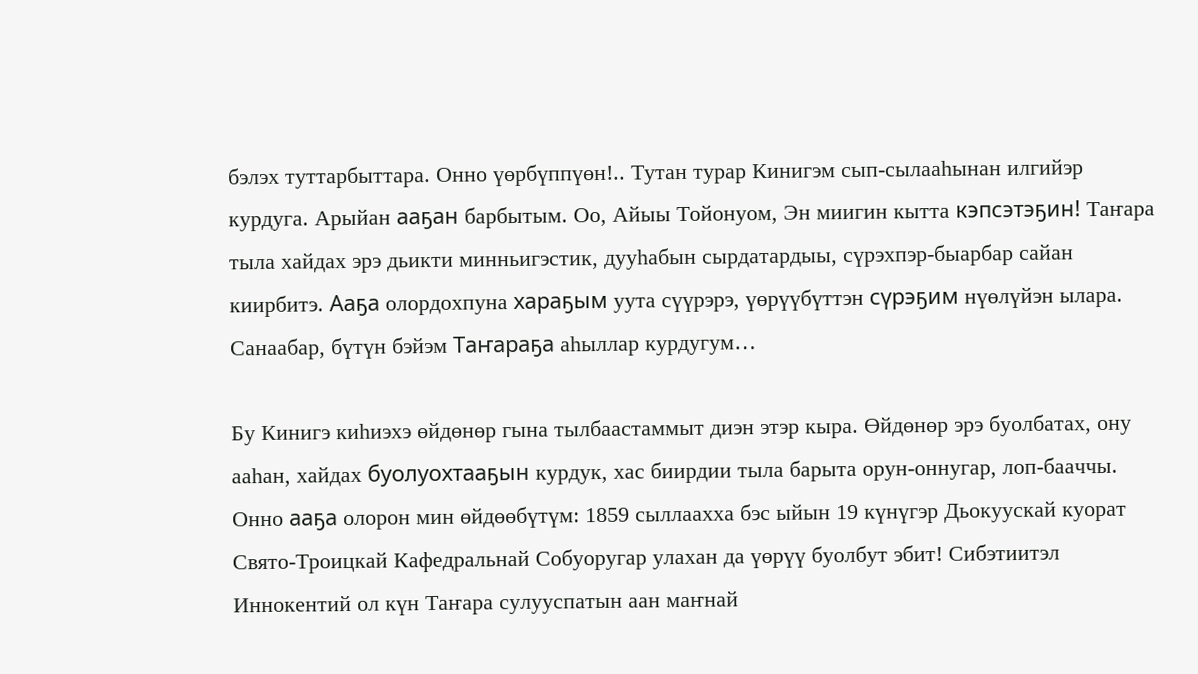бэлэх туттарбыттара. Онно үөрбүппүөн!.. Тутан турар Кинигэм сып-сылааһынан илгийэр курдуга. Арыйан ааҕан барбытым. Оо, Айыы Тойонуом, Эн миигин кытта кэпсэтэҕин! Таҥара тыла хайдах эрэ дьикти минньигэстик, дууһабын сырдатардыы, сүрэхпэр-быарбар сайан киирбитэ. Ааҕа олордохпуна хараҕым уута сүүрэрэ, үөрүүбүттэн сүрэҕим нүөлүйэн ылара. Санаабар, бүтүн бэйэм Таҥараҕа аһыллар курдугум…

Бу Кинигэ киһиэхэ өйдөнөр гына тылбаастаммыт диэн этэр кыра. Өйдөнөр эрэ буолбатах, ону ааһан, хайдах буолуохтааҕын курдук, хас биирдии тыла барыта орун-оннугар, лоп-бааччы. Онно ааҕа олорон мин өйдөөбүтүм: 1859 сыллаахха бэс ыйын 19 күнүгэр Дьокуускай куорат Свято-Троицкай Кафедральнай Собуоругар улахан да үөрүү буолбут эбит! Сибэтиитэл Иннокентий ол күн Таҥара сулууспатын аан маҥнай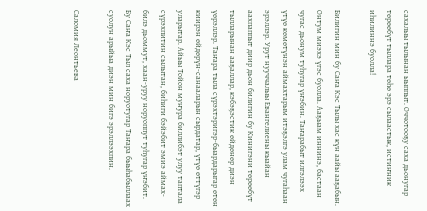сахалыы тылынан ыыппыт. Оччотооҕу саха дьонугар төрөөбүт тыллара төһө эрэ сылаастык, истиҥник иһилиннэ буолла!

Билигин мин бу Саҥа Кэс Тылы хас күн аайы ааҕабын. Онтум миэхэ үгэс буолла. Ааҕыам иннинэ, бастаан чугас дьонум туһугар үҥэбин. Таҥарабыт илгэлээх үтүө көмөтүнэн аймахтарым итэҕэлгэ улам чугаһаан эрэллэр. Урут нууччалыы Евангелиены кыайан аахпаппыт диир дьон билигин бу Кинигэни төрөөбүт тылларынан ааҕаллар, кэбэҕэстик өйдөнөр диэн үөрэллэр. Таҥара тыла сүрэхтэригэр-быардарыгар өтөн киирэн өйдөрүн-санааларын сырдатар, үтүө өттүгэр уларытар. Айыы Тойон муҥура биллибэт улуу таптала сүрэхпитин сылытан, биһиги бэйэбит эмиэ аймах-билэ дьоммут, хаан-уруу норуоппут туһугар үҥэбит. Бу Саҥа Кэс Тыл саха норуотугар Таҥара быыһабыллаах суолун арыйыа диэн мин бигэ эрэллээхпин.

Саломия Леонтьева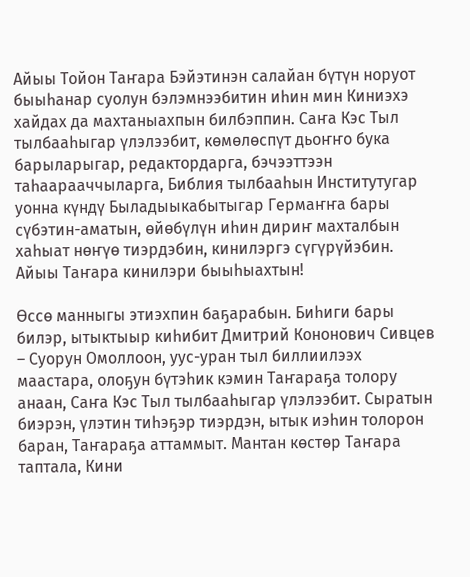Айыы Тойон Таҥара Бэйэтинэн салайан бүтүн норуот быыһанар суолун бэлэмнээбитин иһин мин Киниэхэ хайдах да махтаныахпын билбэппин. Саҥа Кэс Тыл тылбааһыгар үлэлээбит, көмөлөспүт дьоҥҥо бука барыларыгар, редактордарга, бэчээттээн таһаарааччыларга, Библия тылбааһын Институтугар уонна күндү Быладыыкабытыгар Гермаҥҥа бары сүбэтин-аматын, өйөбүлүн иһин дириҥ махталбын хаһыат нөҥүө тиэрдэбин, кинилэргэ сүгүрүйэбин. Айыы Таҥара кинилэри быыһыахтын!

Өссө манныгы этиэхпин баҕарабын. Биһиги бары билэр, ытыктыыр киһибит Дмитрий Кононович Сивцев – Суорун Омоллоон, уус-уран тыл биллиилээх маастара, олоҕун бүтэһик кэмин Таҥараҕа толору анаан, Саҥа Кэс Тыл тылбааһыгар үлэлээбит. Сыратын биэрэн, үлэтин тиһэҕэр тиэрдэн, ытык иэһин толорон баран, Таҥараҕа аттаммыт. Мантан көстөр Таҥара таптала, Кини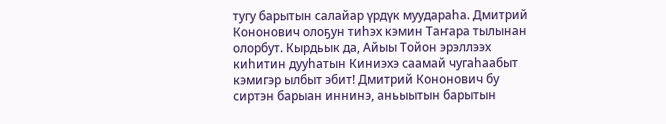тугу барытын салайар үрдүк муудараһа. Дмитрий Кононович олоҕун тиһэх кэмин Таҥара тылынан олорбут. Кырдьык да, Айыы Тойон эрэллээх киһитин дууһатын Киниэхэ саамай чугаһаабыт кэмигэр ылбыт эбит! Дмитрий Кононович бу сиртэн барыан иннинэ, аньыытын барытын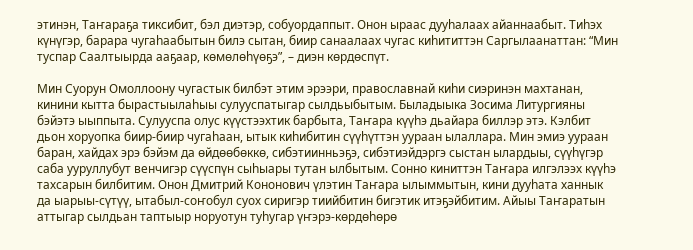этинэн, Таҥараҕа тиксибит, бэл диэтэр, собуордаппыт. Онон ыраас дууһалаах айаннаабыт. Тиһэх күнүгэр, барара чугаһаабытын билэ сытан, биир санаалаах чугас киһититтэн Саргылаанаттан: “Мин туспар Саалтыырда ааҕаар, көмөлөһүөҕэ”, – диэн көрдөспүт.

Мин Суорун Омоллоону чугастык билбэт этим эрээри, православнай киһи сиэринэн махтанан, кинини кытта бырастыылаһыы сулууспатыгар сылдьыбытым. Быладыыка Зосима Литургияны бэйэтэ ыыппыта. Сулууспа олус күүстээхтик барбыта, Таҥара күүһэ дьайара биллэр этэ. Кэлбит дьон хоруопка биир-биир чугаһаан, ытык киһибитин сүүһүттэн уураан ылаллара. Мин эмиэ уураан баран, хайдах эрэ бэйэм да өйдөөбөккө, сибэтиинньэҕэ, сибэтиэйдэргэ сыстан ылардыы, сүүһүгэр саба ууруллубут венчигэр сүүспүн сыһыары тутан ылбытым. Сонно киниттэн Таҥара илгэлээх күүһэ тахсарын билбитим. Онон Дмитрий Кононович үлэтин Таҥара ылыммытын, кини дууһата ханнык да ыарыы-сүтүү, ытабыл-соҥобул суох сиригэр тиийбитин бигэтик итэҕэйбитим. Айыы Таҥаратын аттыгар сылдьан таптыыр норуотун туһугар үҥэрэ-көрдөһөрө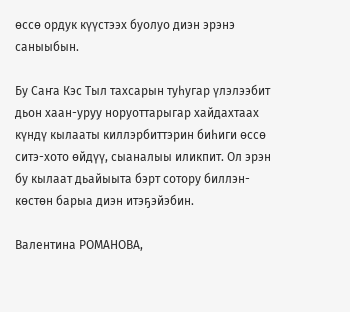өссө ордук күүстээх буолуо диэн эрэнэ саныыбын.

Бу Саҥа Кэс Тыл тахсарын туһугар үлэлээбит дьон хаан-уруу норуоттарыгар хайдахтаах күндү кылааты киллэрбиттэрин биһиги өссө ситэ-хото өйдүү, сыаналыы иликпит. Ол эрэн бу кылаат дьайыыта бэрт сотору биллэн-көстөн барыа диэн итэҕэйэбин.

Валентина РОМАНОВА,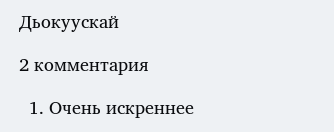Дьокуускай

2 комментария

  1. Очень искреннее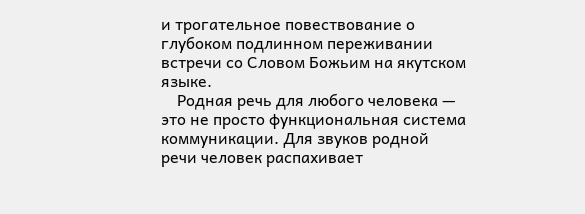и трогательное повествование о глубоком подлинном переживании встречи со Словом Божьим на якутском языке.
    Родная речь для любого человека — это не просто функциональная система коммуникации. Для звуков родной речи человек распахивает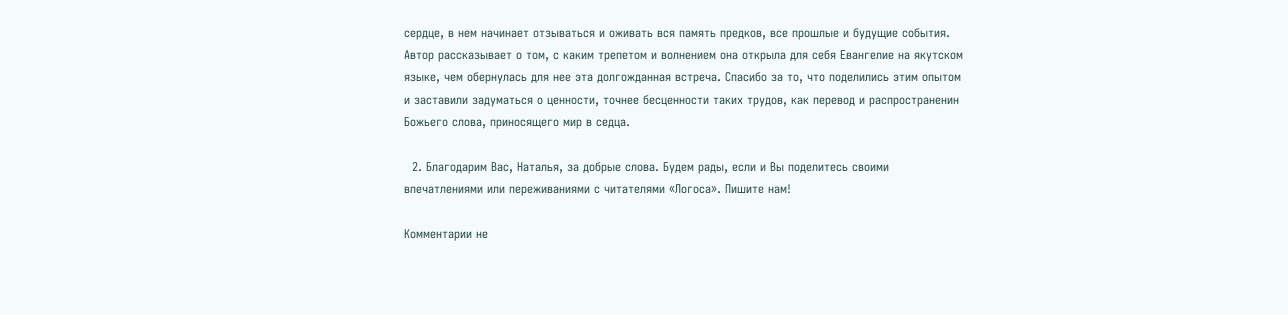сердце, в нем начинает отзываться и оживать вся память предков, все прошлые и будущие события. Автор рассказывает о том, с каким трепетом и волнением она открыла для себя Евангелие на якутском языке, чем обернулась для нее эта долгожданная встреча. Спасибо за то, что поделились этим опытом и заставили задуматься о ценности, точнее бесценности таких трудов, как перевод и распространенин Божьего слова, приносящего мир в седца.

  2. Благодарим Вас, Наталья, за добрые слова. Будем рады, если и Вы поделитесь своими впечатлениями или переживаниями с читателями «Логоса». Пишите нам!

Комментарии не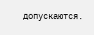допускаются.